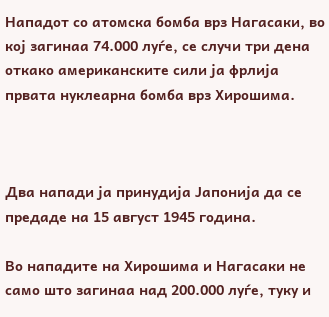Нападот со атомска бомба врз Нагасаки, во кој загинаа 74.000 луѓе, се случи три дена откако американските сили ја фрлија првата нуклеарна бомба врз Хирошима.



Два напади ја принудија Јапонија да се предаде на 15 август 1945 година.

Во нападите на Хирошима и Нагасаки не само што загинаа над 200.000 луѓе, туку и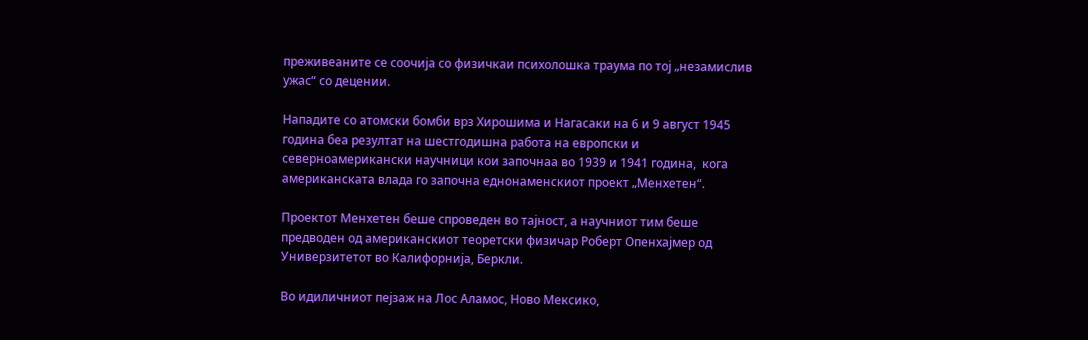преживеаните се соочија со физичкаи психолошка траума по тој „незамислив ужас“ со децении.

Нападите со атомски бомби врз Хирошима и Нагасаки на 6 и 9 август 1945 година беа резултат на шестгодишна работа на европски и северноамерикански научници кои започнаа во 1939 и 1941 година,  кога американската влада го започна еднонаменскиот проект „Менхетен“.

Проектот Менхетен беше спроведен во тајност, а научниот тим беше предводен од американскиот теоретски физичар Роберт Опенхајмер од Универзитетот во Калифорнија, Беркли.

Во идиличниот пејзаж на Лос Аламос, Ново Мексико,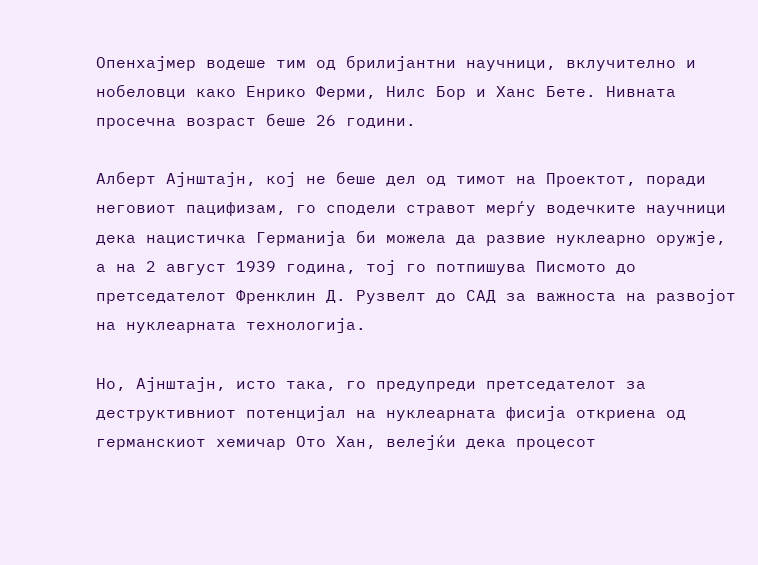Опенхајмер водеше тим од брилијантни научници, вклучително и нобеловци како Енрико Ферми, Нилс Бор и Ханс Бете. Нивната просечна возраст беше 26 години.

Алберт Ајнштајн, кој не беше дел од тимот на Проектот, поради неговиот пацифизам, го сподели стравот мерѓу водечките научници дека нацистичка Германија би можела да развие нуклеарно оружје, а на 2 август 1939 година, тој го потпишува Писмото до претседателот Френклин Д. Рузвелт до САД за важноста на развојот на нуклеарната технологија.

Но, Ајнштајн, исто така, го предупреди претседателот за деструктивниот потенцијал на нуклеарната фисија откриена од германскиот хемичар Ото Хан, велејќи дека процесот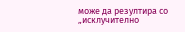може да резултира со „исклучително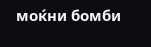моќни бомби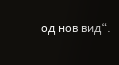од нов вид“.